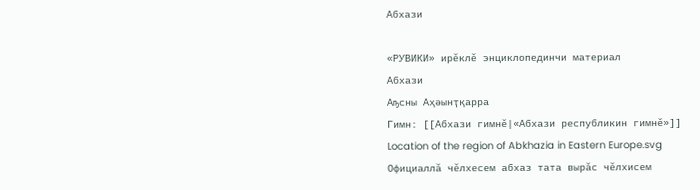Абхази

«РУВИКИ» ирӗклӗ энциклопединчи материал
Абхази
Аҧсны Аҳәынҭқарра
Гимн: [[Абхази гимнӗ|«Абхази республикин гимнĕ»]]
Location of the region of Abkhazia in Eastern Europe.svg
Официаллӑ чӗлхесем абхаз тата вырăс чĕлхисем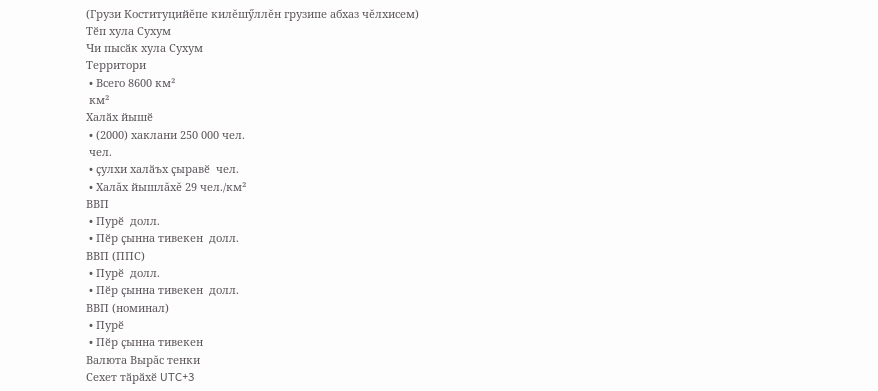(Грузи Коституцийĕпе килĕшӳллĕн грузипе абхаз чĕлхисем)
Тӗп хула Сухум
Чи пысӑк хула Сухум
Территори
 • Всего 8600 км²
 км²
Халӑх йышӗ
 • (2000) хаклани 250 000 чел.
 чел.
 • ҫулхи халӑъх ҫыравӗ  чел.
 • Халăх йышлăхĕ 29 чел./км²
ВВП
 • Пурӗ  долл.
 • Пӗр ҫынна тивекен  долл.
ВВП (ППС)
 • Пурӗ  долл.
 • Пӗр ҫынна тивекен  долл.
ВВП (номинал)
 • Пурӗ
 • Пӗр ҫынна тивекен
Валюта Вырăс тенки
Сехет тӑрӑхӗ UTC+3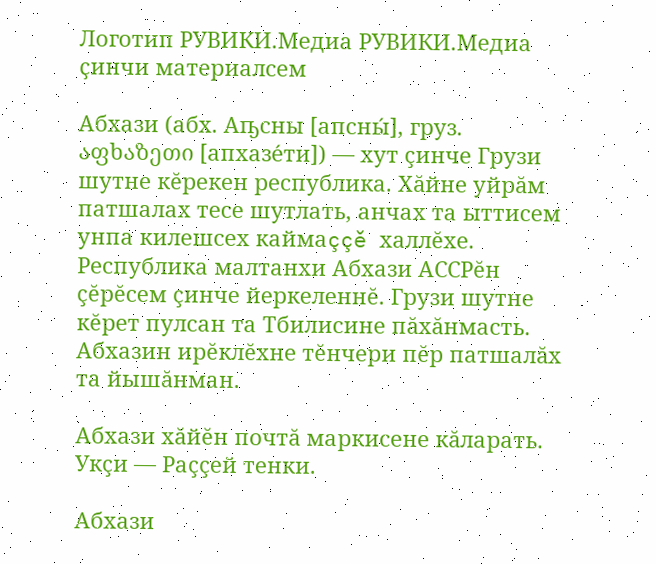Логотип РУВИКИ.Медиа РУВИКИ.Медиа ҫинчи материалсем

Абхази (абх. Аҧсны [апсны́], груз. აფხაზეთი [апхазе́ти]) — хут çинче Грузи шутне кĕрекен республика. Хăйне уйрăм патшалах тесе шутлать, анчах та ыттисем унпа килешсех каймаççĕ халлĕхе. Республика малтанхи Абхази АССРĕн çĕрĕсем çинче йеркеленнĕ. Грузи шутне кĕрет пулсан та Тбилисине пăхăнмасть. Абхазин ирĕклĕхне тĕнчери пĕр патшалăх та йышăнман.

Абхази хăйĕн почтă маркисене кăларать. Укçи — Раççей тенки.

Абхази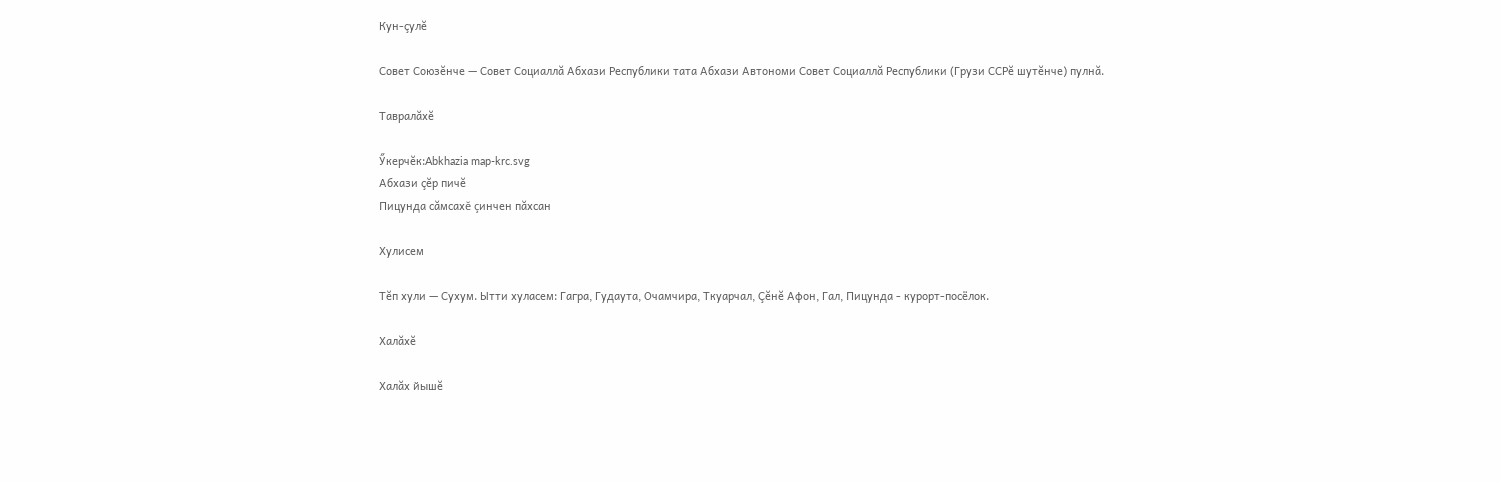Кун-çулĕ

Совет Союзĕнче — Совет Социаллă Абхази Республики тата Абхази Автономи Совет Социаллă Республики (Грузи ССРĕ шутĕнче) пулнă.

Тавралăхĕ

Ӳкерчĕк:Abkhazia map-krc.svg
Абхази çĕр пичĕ
Пицунда сăмсахĕ çинчен пăхсан

Хулисем

Тĕп хули — Сухум. Ытти хуласем: Гагра, Гудаута, Очамчира, Ткуарчал, Çĕнĕ Афон, Гал, Пицунда - курорт-посёлок.

Халăхĕ

Халăх йышĕ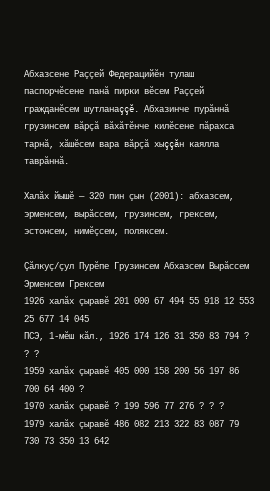Абхазсене Раççей Федерацийĕн тулаш паспорчĕсене панă пирки вĕсем Раççей гражданĕсем шутланаççĕ. Абхазинче пурăннă грузинсем вăрçă вăхăтĕнче килĕсене пăрахса тарнă, хăшĕсем вара вăрçă хыççăн каялла таврăннă.

Халăх йышĕ — 320 пин çын (2001): абхазсем, эрменсем, вырăссем, грузинсем, грексем, эстонсем, нимĕçсем, поляксем.

Çăлкуç/çул Пурĕпе Грузинсем Абхазсем Вырăссем Эрменсем Грексем
1926 халăх çыравĕ 201 000 67 494 55 918 12 553 25 677 14 045
ПСЭ, 1-мĕш кăл., 1926 174 126 31 350 83 794 ? ? ?
1959 халăх çыравĕ 405 000 158 200 56 197 86 700 64 400 ?
1970 халăх çыравĕ ? 199 596 77 276 ? ? ?
1979 халăх çыравĕ 486 082 213 322 83 087 79 730 73 350 13 642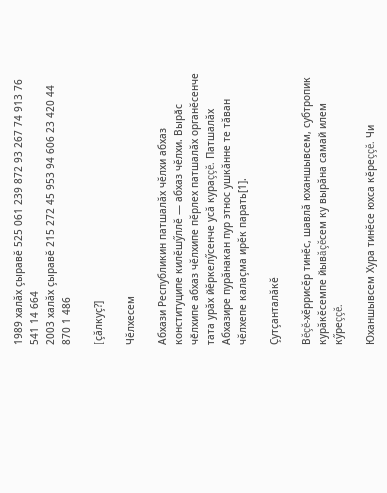1989 халăх çыравĕ 525 061 239 872 93 267 74 913 76 541 14 664
2003 халăх çыравĕ 215 272 45 953 94 606 23 420 44 870 1 486

[çăлкуç?]

Чĕлхесем

Абхази Республикин патшалăх чĕлхи абхаз конституципе килĕшӳллĕ — абхаз чĕлхи. Вырӑс чӗлхипе абхаз чĕлхипе пĕрлех патшалăх органĕсенче тата урăх йĕркелӳсенче усă кураççĕ. Патшалăх Абхазире пурăнакан пур этнос ушкăнне те тăван чĕлхепе калаçма ирĕк парать[1].

Çутçанталăкĕ

Вĕçĕ-хĕррисĕр тинĕс, шавлă юханшывсем, субтропик курăкĕсемпе йывăçĕсем ку вырăна самай илем кӳреççĕ.

Юханшывсем Хура тинĕсе юхса кĕреççĕ. Чи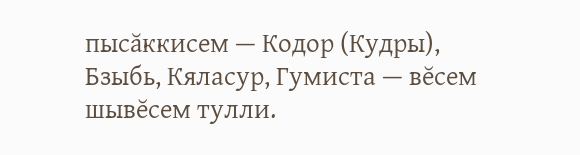пысăккисем — Кодор (Кудры), Бзыбь, Кяласур, Гумиста — вĕсем шывĕсем тулли.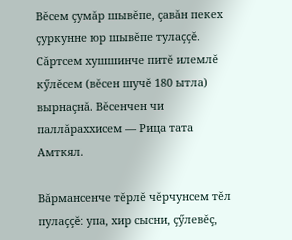Вĕсем çумăр шывĕпе, çавăн пекех çуркунне юр шывĕпе тулаççĕ. Сăртсем хушшинче питĕ илемлĕ кӳлĕсем (вĕсен шучĕ 180 ытла) вырнаçнă. Вĕсенчен чи паллăраххисем — Рица тата Амткял.

Вăрмансенче тĕрлĕ чĕрчунсем тĕл пулаççĕ: упа, хир сысни, çӳлевĕç,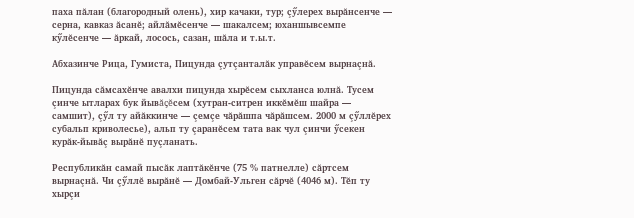паха пăлан (благородный олень), хир качаки, тур; çӳлерех вырăнсенче — серна, кавказ ăсанĕ; айлăмĕсенче — шакалсем; юханшывсемпе кӳлĕсенче — ăркай, лосось, сазан, шăла и т.ы.т.

Абхазинче Рица, Гумиста, Пицунда çутçанталăк управĕсем вырнаçнă.

Пицунда сăмсахĕнче авалхи пицунда хырĕсем сыхланса юлнă. Тусем çинче ытларах бук йывăçĕсем (хутран-ситрен иккĕмĕш шайра — самшит), çӳл ту айăккинче — çемçе чăрăшпа чăрăшсем. 2000 м çӳллĕрех субальп криволесье), альп ту çаранĕсем тата вак чул çинчи ӳсекен курăк-йывăç вырăнĕ пуçланать.

Республикăн самай пысăк лаптăкĕнче (75 % патнелле) сăртсем вырнаçнă. Чи çӳллĕ вырăнĕ — Домбай-Ульген сăрчĕ (4046 м). Тĕп ту хырçи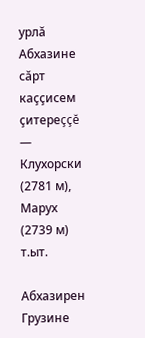урлă Абхазине сăрт каççисем çитереççĕ — Клухорски (2781 м), Марух (2739 м) т.ыт.

Абхазирен Грузине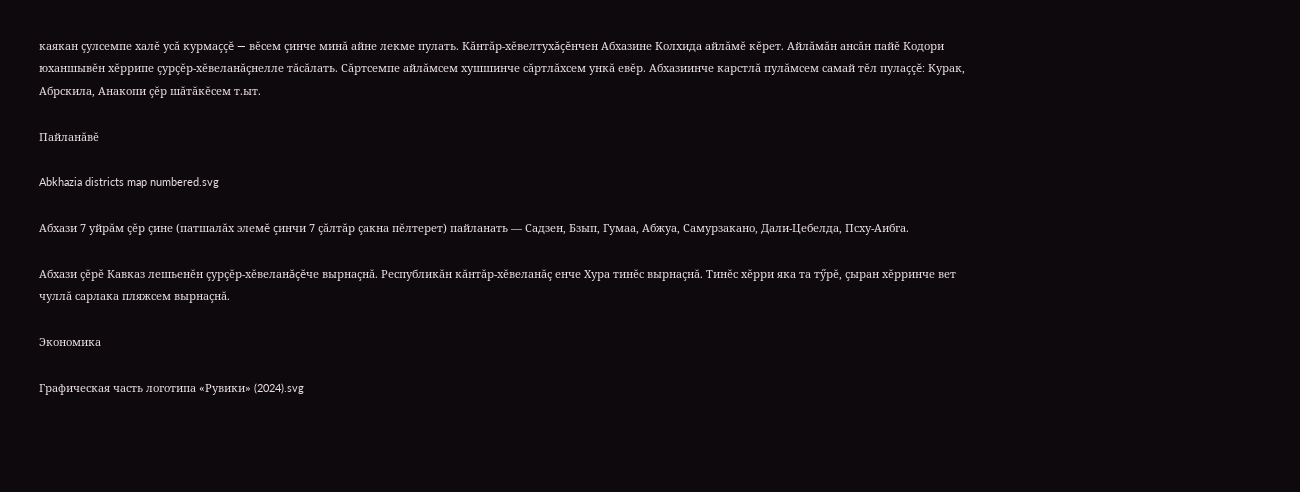каякан çулсемпе халĕ усă курмаççĕ — вĕсем çинче минă айне лекме пулать. Кăнтăр-хĕвелтухăçĕнчен Абхазине Колхида айлăмĕ кĕрет. Айлăмăн ансăн пайĕ Кодори юханшывĕн хĕррипе çурçĕр-хĕвеланăçнелле тăсăлать. Сăртсемпе айлăмсем хушшинче сăртлăхсем ункă евĕр. Абхазиинче карстлă пулăмсем самай тĕл пулаççĕ: Курак, Абрскила, Анакопи çĕр шăтăкĕсем т.ыт.

Пайланăвĕ

Abkhazia districts map numbered.svg

Абхази 7 уйрăм çĕр çине (патшалăх элемĕ çинчи 7 çăлтăр çакна пĕлтерет) пайланать — Садзен, Бзып, Гумаа, Абжуа, Самурзакано, Дали-Цебелда, Псху-Аибга.

Абхази çĕрĕ Кавказ лешьенĕн çурçĕр-хĕвеланăçĕче вырнаçнă. Республикăн кăнтăр-хĕвеланăç енче Хура тинĕс вырнаçнă. Тинĕс хĕрри яка та тӳрĕ, çыран хĕрринче вет чуллă сарлака пляжсем вырнаçнă.

Экономика

Графическая часть логотипа «Рувики» (2024).svg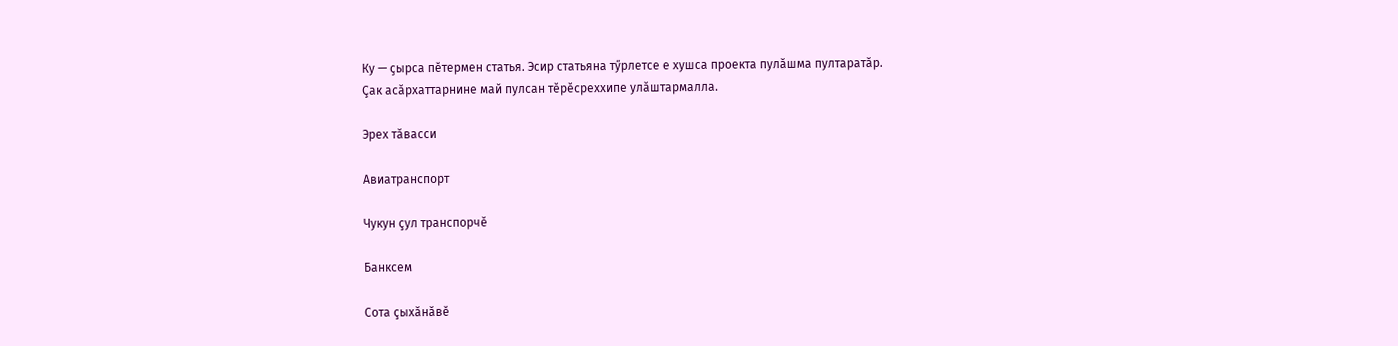Ку — ҫырса пӗтермен статья. Эсир статьяна тӳрлетсе е хушса проекта пулăшма пултаратăр.
Çак асăрхаттарнине май пулсан тĕрĕсреххипе улăштармалла.

Эрех тăвасси

Авиатранспорт

Чукун çул транспорчĕ

Банксем

Сота çыхăнăвĕ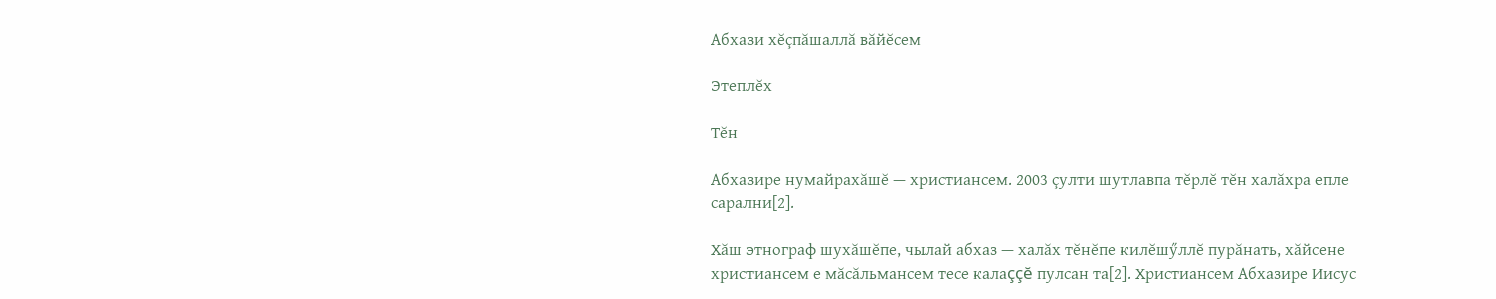Абхази хĕçпăшаллă вăйĕсем

Этеплĕх

Тĕн

Абхазире нумайрахăшĕ — христиансем. 2003 çулти шутлавпа тĕрлĕ тĕн халăхра епле сарални[2].

Хăш этнограф шухăшĕпе, чылай абхаз — халăх тĕнĕпе килĕшӳллĕ пурăнать, хăйсене христиансем е мăсăльмансем тесе калаççĕ пулсан та[2]. Христиансем Абхазире Иисус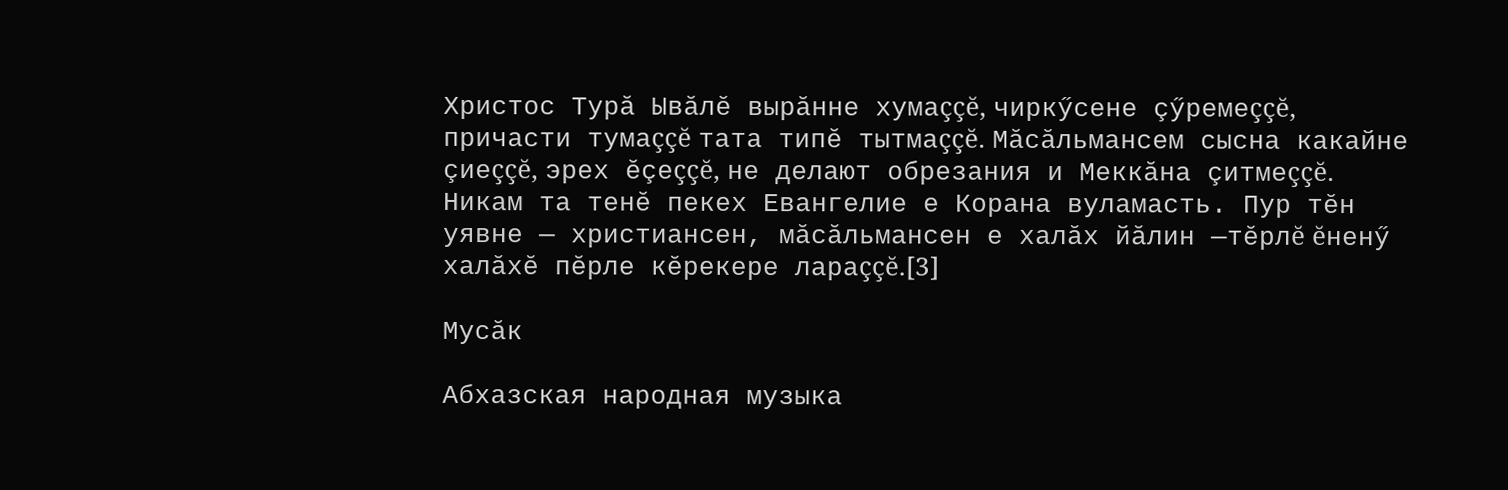Христос Турă Ывăлĕ вырăнне хумаççĕ, чиркӳсене çӳремеççĕ, причасти тумаççĕ тата типĕ тытмаççĕ. Мăсăльмансем сысна какайне çиеççĕ, эрех ĕçеççĕ, не делают обрезания и Меккăна çитмеççĕ. Никам та тенĕ пекех Евангелие е Корана вуламасть. Пур тĕн уявне — христиансен, мăсăльмансен е халăх йăлин —тĕрлĕ ĕненӳ халăхĕ пĕрле кĕрекере лараççĕ.[3]

Мусăк

Абхазская народная музыка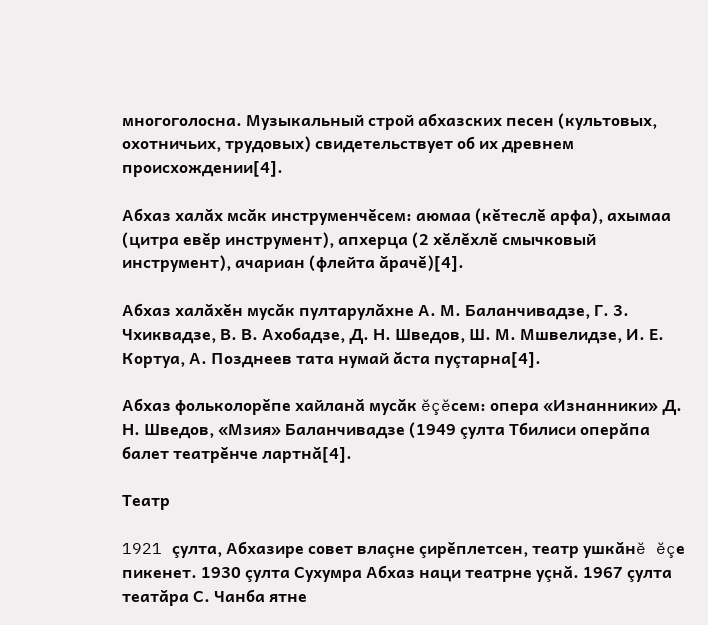многоголосна. Музыкальный строй абхазских песен (культовых, охотничьих, трудовых) свидетельствует об их древнем происхождении[4].

Абхаз халăх мсăк инструменчĕсем: аюмаа (кĕтеслĕ арфа), ахымаа (цитра евĕр инструмент), апхерца (2 хĕлĕхлĕ смычковый инструмент), ачариан (флейта ăрачĕ)[4].

Абхаз халăхĕн мусăк пултарулăхне А. М. Баланчивадзе, Г. 3. Чхиквадзе, В. В. Ахобадзе, Д. Н. Шведов, Ш. М. Мшвелидзе, И. Е. Кортуа, А. Позднеев тата нумай ăста пуçтарна[4].

Абхаз фольколорĕпе хайланă мусăк ĕçĕсем: опера «Изнанники» Д. Н. Шведов, «Мзия» Баланчивадзе (1949 çулта Тбилиси оперăпа балет театрĕнче лартнă[4].

Театр

1921 çулта, Абхазире совет влаçне çирĕплетсен, театр ушкăнĕ ĕçе пикенет. 1930 çулта Сухумра Абхаз наци театрне уçнă. 1967 çулта театăра С. Чанба ятне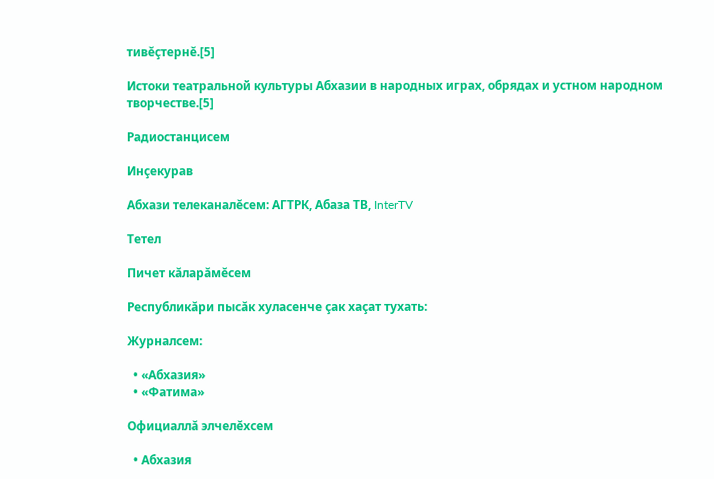тивĕçтернĕ.[5]

Истоки театральной культуры Абхазии в народных играх, обрядах и устном народном творчестве.[5]

Радиостанцисем

Инçекурав

Абхази телеканалĕсем: АГТРК, Абаза ТВ, InterTV

Тетел

Пичет кăларăмĕсем

Республикăри пысăк хуласенче çак хаçат тухать:

Журналсем:

  • «Абхазия»
  • «Фатима»

Официаллă элчелĕхсем

  • Абхазия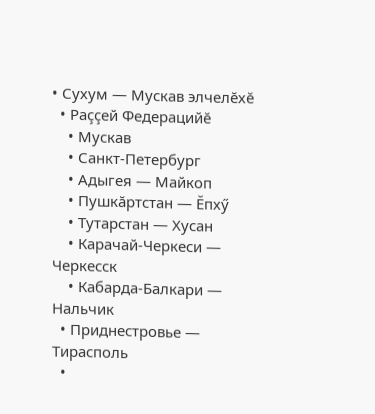• Сухум — Мускав элчелĕхĕ
  • Раççей Федерацийĕ
    • Мускав
    • Санкт-Петербург
    • Адыгея — Майкоп
    • Пушкăртстан — Ĕпхӳ
    • Тутарстан — Хусан
    • Карачай-Черкеси — Черкесск
    • Кабарда-Балкари — Нальчик
  • Приднестровье — Тирасполь
  •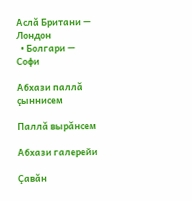Аслă Британи — Лондон
  • Болгари — Софи

Абхази паллă çыннисем

Паллă вырăнсем

Абхази галерейи

Çавăн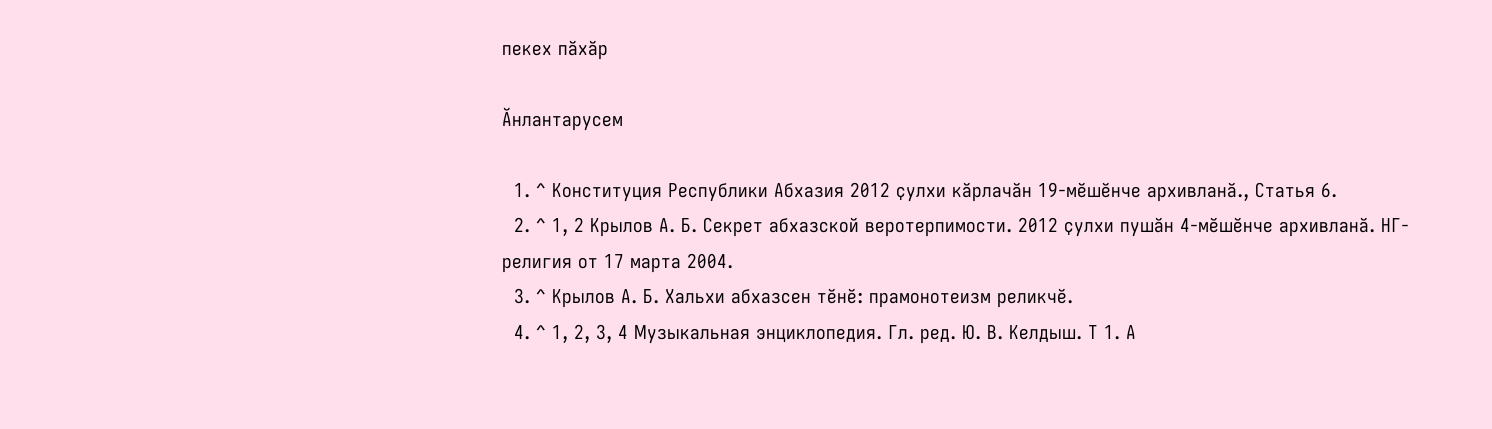пекех пăхăр

Ӑнлантарусем

  1. ^ Конституция Республики Абхазия 2012 ҫулхи кӑрлачӑн 19-мӗшӗнче архивланӑ., Статья 6.
  2. ^ 1, 2 Крылов А. Б. Секрет абхазской веротерпимости. 2012 ҫулхи пушӑн 4-мӗшӗнче архивланӑ. НГ-религия от 17 марта 2004.
  3. ^ Крылов А. Б. Хальхи абхазсен тĕнĕ: прамонотеизм реликчĕ.
  4. ^ 1, 2, 3, 4 Музыкальная энциклопедия. Гл. ред. Ю. В. Келдыш. Т 1. А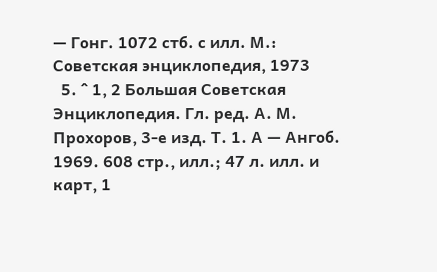— Гонг. 1072 стб. с илл. М.: Советская энциклопедия, 1973
  5. ^ 1, 2 Большая Cоветская Энциклопедия. Гл. ред. А. М. Прохоров, 3-е изд. Т. 1. А — Ангоб. 1969. 608 стр., илл.; 47 л. илл. и карт, 1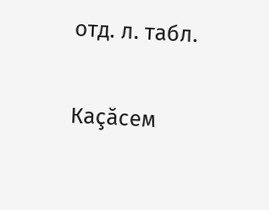отд. л. табл.

Каçăсем